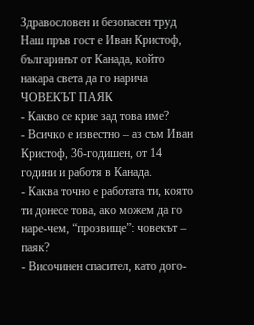Здравословен и безопасен труд
Наш пръв гост е Иван Кристоф, българинът от Канада, който накара света да го нарича
ЧОВЕКЪТ ПАЯК
- Какво се крие зад това име?
- Всичко е известно – аз съм Иван Кристоф, 36-годишен, от 14 години и работя в Канада.
- Каква точно е работата ти, която ти донесе това, ако можем да го наре-чем, “прозвище”: човекът – паяк?
- Височинен спасител, като дого-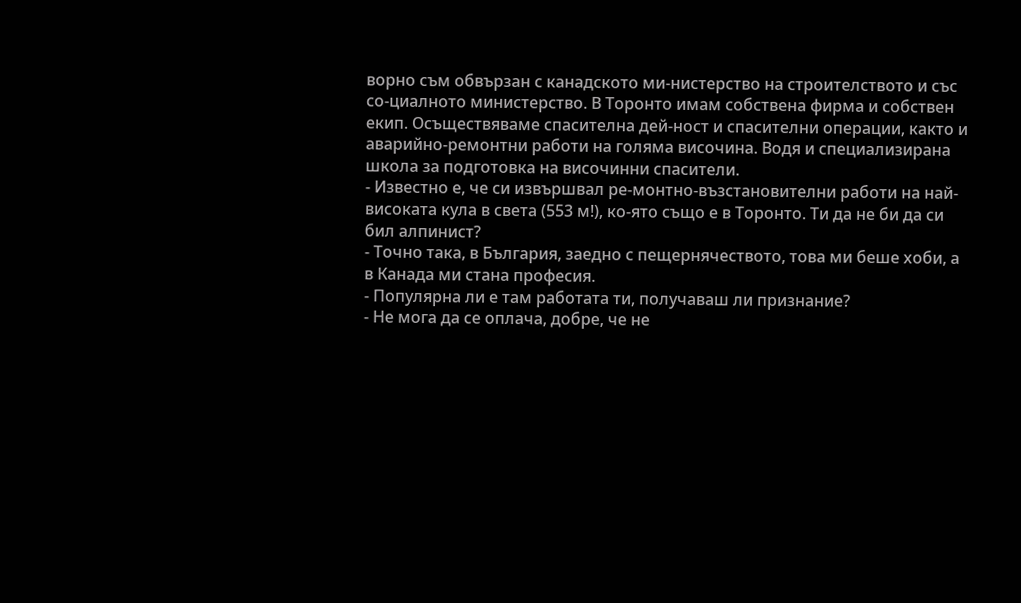ворно съм обвързан с канадското ми-нистерство на строителството и със со-циалното министерство. В Торонто имам собствена фирма и собствен екип. Осъществяваме спасителна дей-ност и спасителни операции, както и аварийно-ремонтни работи на голяма височина. Водя и специализирана школа за подготовка на височинни спасители.
- Известно е, че си извършвал ре-монтно-възстановителни работи на най-високата кула в света (553 м!), ко-ято също е в Торонто. Ти да не би да си бил алпинист?
- Точно така, в България, заедно с пещернячеството, това ми беше хоби, а в Канада ми стана професия.
- Популярна ли е там работата ти, получаваш ли признание?
- Не мога да се оплача, добре, че не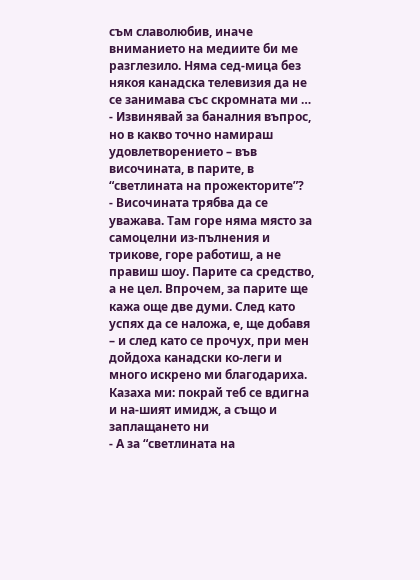съм славолюбив, иначе вниманието на медиите би ме разглезило. Няма сед-мица без някоя канадска телевизия да не се занимава със скромната ми …
- Извинявай за баналния въпрос, но в какво точно намираш удовлетворението – във височината, в парите, в “светлината на прожекторите”?
- Височината трябва да се уважава. Там горе няма място за самоцелни из-пълнения и трикове, горе работиш, а не правиш шоу. Парите са средство, а не цел. Впрочем, за парите ще кажа още две думи. След като успях да се наложа, е, ще добавя – и след като се прочух, при мен дойдоха канадски ко-леги и много искрено ми благодариха. Казаха ми: покрай теб се вдигна и на-шият имидж, а също и заплащането ни
- А за “светлината на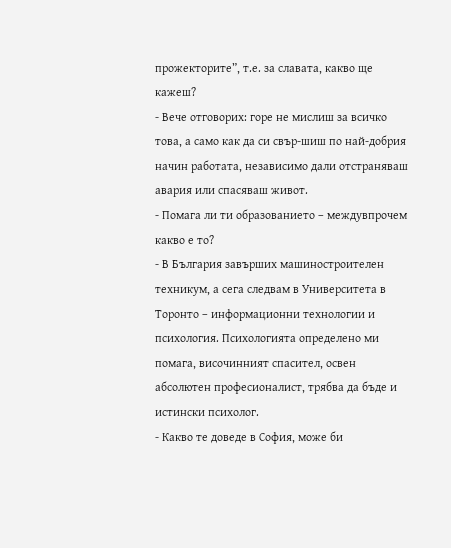прожекторите”, т.е. за славата, какво ще кажеш?
- Вече отговорих: горе не мислиш за всичко това, а само как да си свър-шиш по най-добрия начин работата, независимо дали отстраняваш авария или спасяваш живот.
- Помага ли ти образованието – междувпрочем какво е то?
- В България завърших машиностроителен техникум, а сега следвам в Университета в Торонто – информационни технологии и психология. Психологията определено ми помага, височинният спасител, освен абсолютен професионалист, трябва да бъде и истински психолог.
- Какво те доведе в София, може би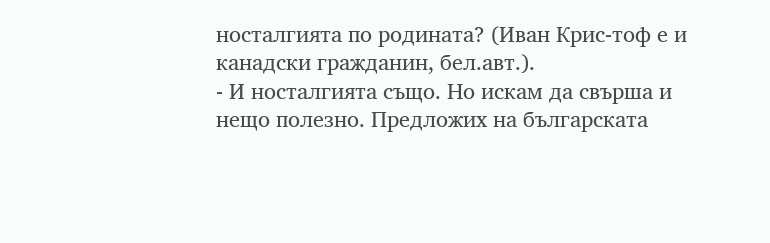носталгията по родината? (Иван Крис-тоф е и канадски гражданин, бел.авт.).
- И носталгията също. Но искам да свърша и нещо полезно. Предложих на българската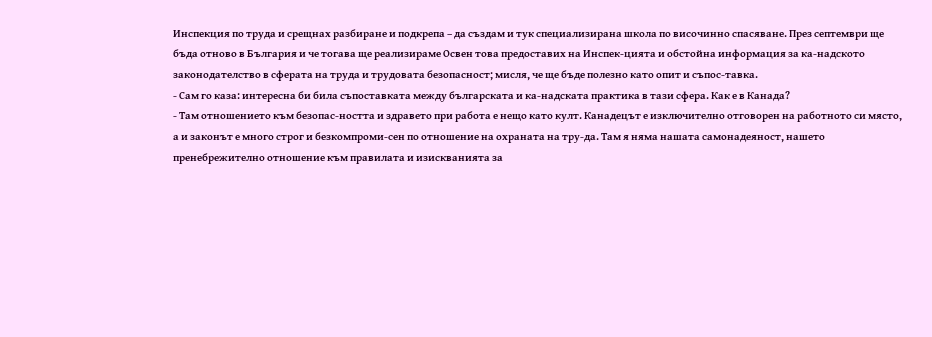Инспекция по труда и срещнах разбиране и подкрепа – да създам и тук специализирана школа по височинно спасяване. През септември ще бъда отново в България и че тогава ще реализираме Освен това предоставих на Инспек-цията и обстойна информация за ка-надското законодателство в сферата на труда и трудовата безопасност; мисля, че ще бъде полезно като опит и съпос-тавка.
- Сам го каза: интересна би била съпоставката между българската и ка-надската практика в тази сфера. Как е в Канада?
- Там отношението към безопас-ността и здравето при работа е нещо като култ. Канадецът е изключително отговорен на работното си място, а и законът е много строг и безкомпроми-сен по отношение на охраната на тру-да. Там я няма нашата самонадеяност, нашето пренебрежително отношение към правилата и изискванията за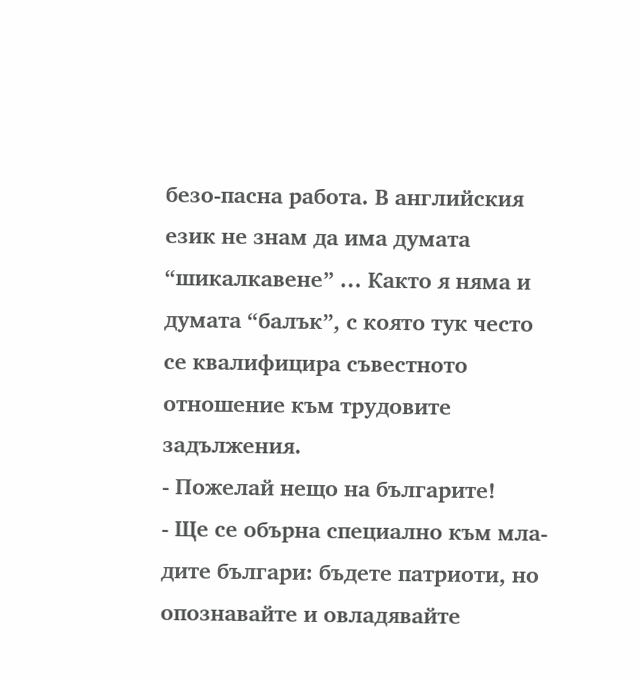безо-пасна работа. В английския език не знам да има думата “шикалкавене” … Както я няма и думата “балък”, с която тук често се квалифицира съвестното отношение към трудовите задължения.
- Пожелай нещо на българите!
- Ще се обърна специално към мла-дите българи: бъдете патриоти, но опознавайте и овладявайте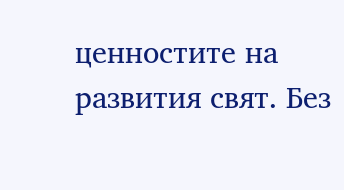ценностите на развития свят. Без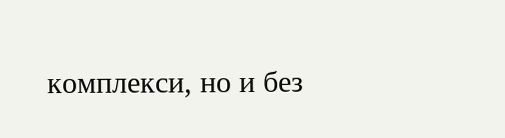комплекси, но и без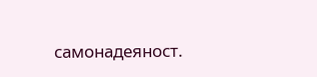самонадеяност.